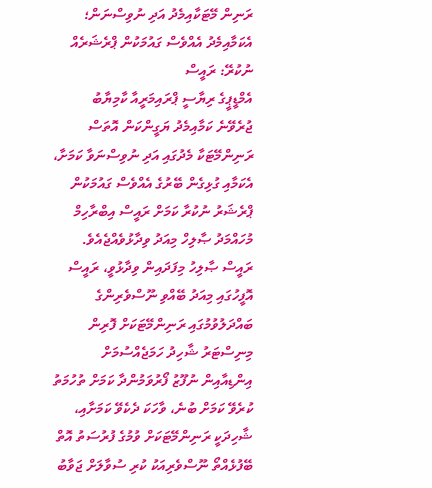ރަނިން މޭޓަކާއިމެދު އަދި ނުވިސްނަން؛ އެކަމާއިމެދު އެއްވެސް ގައުމަކުން ޕްރެޝަރެއް ނުކުރޭ: ރައީސް
އެމްޑީޕީގެ ރިޔާސީ ޕްރައިމަރީއާ ކާމިޔާބު ޖުރެވޭނެ ކަމާއިމެދު ޔަގީންކަން އޮތަސް ރަނިންމޭޓަކާ މެދުގައި އަދި ނުވިސްނަވާ ކަމަށާ، އެކަމާއި ގުޅިގެން ބޭރުގެ އެއްވެސް ގައުމަކުން ޕްރެޝަރު ނުކުރާ ކަމަށް ރައީސް އިބްރާހިމް މުހައްމަދު ޞާލިހް މިއަދު ވިދާޅުވެއްޖެއެވެ.
ރައީސް ޞާލިހު މިފަދައިން ވިދާޅުވީ، ރައީސް އޮފީހުގައި މިއަދު ބޭއްވި ނޫސްވެރިންގެ ބައްދަލުވުމުގައި ރަނިންމޭޓަކަށް ފޮރިން މިނިސްޓަރު ޝާހިދު ހަމަޖެއްސުމަށް އިންޑިއާއިން ނުފޫޒު ފޯރުވަމުންދާ ކަމަށް ތުހުމަތު ކުރެވޭ ކަމަށް ބުނެ، ވާހަކަ ދެކެވޭ ކަމަށާއި، ޝާހިދަކީ ރަނިންމޭޓަކަށް ވުމުގެ ފުރުސަތު އޮތް ބޭފުޅެއްތޯ ނޫސްވެރިއަކު ކުރި ސުވާލަށް ޖަވާބު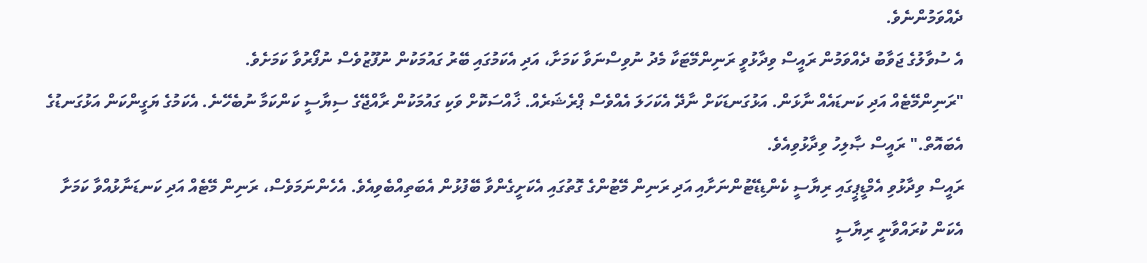ދެއްވަމުންނެވެ.
އެ ސުވާލުގެ ޖަވާބު ދެއްވަމުން ރައީސް ވިދާޅުވީ ރަނިންމޭޓަކާ މެދު ނުވިސްނަވާ ކަމަށާ، އަދި އެކަމުގައި ބޭރު ގައުމަކުން ނުފޫޒުވެސް ނުފޯރުވާ ކަމަށެވެ.
"ރަނިންމޭޓެއް އަދި ކަނޑައެއް ނާޅަން. އަޅުގަނޑަކަށް ނާދޭ އެކަހަލަ އެއްވެސް ޕްރެޝަރެއް. ޚާއްސަކޮށް ވަކި ގައުމަކުން ރާއްޖޭގެ ސިޔާސީ ކަންކަމާ ނުބެހޭނެ. އެކަމުގެ ޔަގީންކަން އަޅުގަނޑުގެ އެބައޮތް." ރައީސް ޞާލިހު ވިދާޅުވިއެވެ.
ރައީސް ވިދާޅުވި އެމްޑީޕީގައި ރިޔާސީ ކެންޑިޑޭޓުންނަށާއި އަދި ރަނިން މޭޓުންގެ ގޮތުގައި އެކަށީގެންވާ ބޭފުޅުން އެބަތިއްބެވިއެވެ. އެހެންނަމަވެސް، ރަނިން މޭޓެއް އަދި ކަނޑަނާޅުއްވާ ކަމަށާ އެކަން ކުރައްވާނީ ރިޔާސީ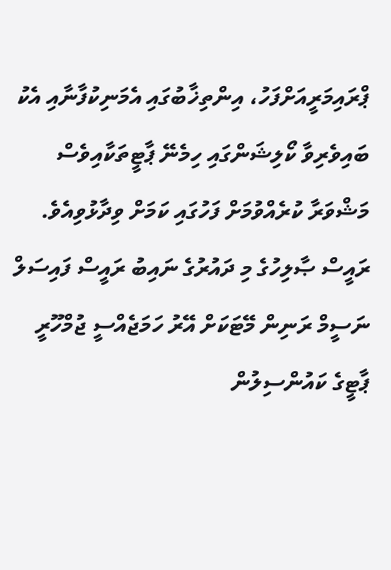ޕްރައިމަރީއަށްފަހު، އިންތިޚާބުގައި އެމަނިކުފާނާއި އެކު ބައިވެރިވާ ކޯލިޝަންގައި ހިމެނޭ ޕާޓީތަކާއިވެސް މަޝްވަރާ ކުރެއްވުމަށް ފަހުގައި ކަމަށް ވިދާޅުވިއެވެ.
ރައީސް ޞާލިހުގެ މި ދައުރުގެ ނައިބު ރައީސް ފައިސަލް ނަސީމް ރަނިން މޭޓަކަށް އޭރު ހަމަޖެއްސީ ޖުމްހޫރީ ޕާޓީގެ ކައުންސިލުން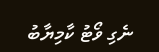ނެގި ވޯޓު ކާމިޔާބު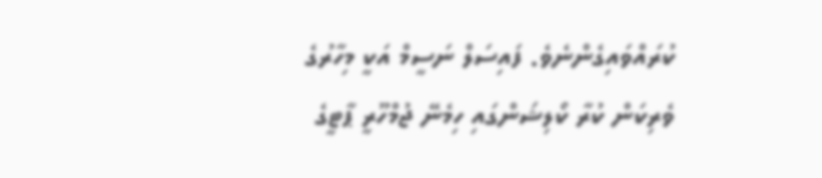ކުރައްވައިގެންނެވެ. ފައިސަލް ނަސީމް އަކީ މިހާރުގެ ވެރިކަން ކުރާ ކޯލިޝަންގައި ހިމެނޭ ޖުމްހޫރީ ޕާޓީގެ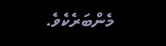މެންބަރެކެވެ.